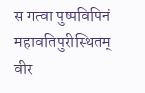स गत्वा पुष्पविपिनं महावतिपुरीस्थितम्
वीर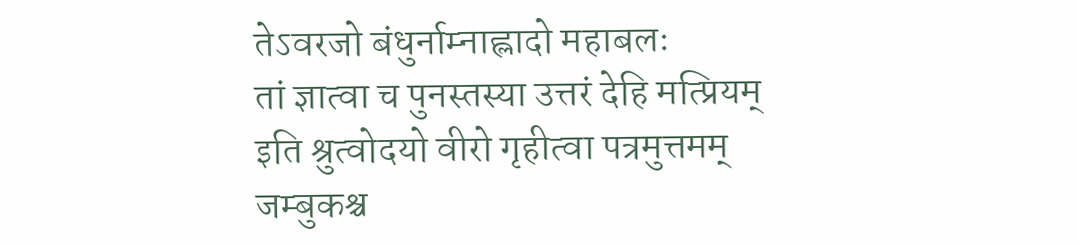तेऽवरजो बंधुर्नाम्नाह्लादो महाबलः
तां ज्ञात्वा च पुनस्तस्या उत्तरं देहि मत्प्रियम्
इति श्रुत्वोदयो वीरो गृहीत्वा पत्रमुत्तमम्
जम्बुकश्च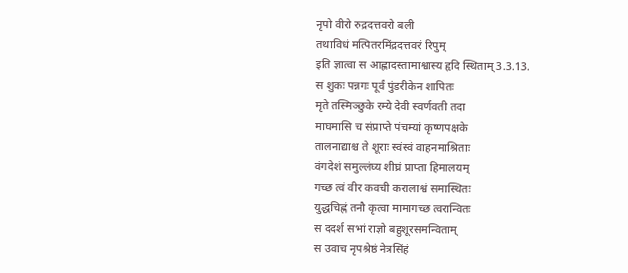नृपो वीरो रुद्रदत्तवरो बली
तथाविधं मत्पितरमिंद्रदत्तवरं रिपुम्
इति ज्ञात्वा स आह्लादस्तामाश्वास्य हृदि स्थिताम् 3.3.13.
स शुकः पन्नगः पूर्वं पुंडरीकेन शापितः
मृते तस्मिञ्छुके रम्ये देवी स्वर्णवती तदा
माघमासि च संप्राप्ते पंचम्यां कृष्णपक्षके
तालनाद्याश्च ते शूराः स्वंस्वं वाहनमाश्रिताः
वंगदेशं समुल्लंघ्य शीघ्रं प्राप्ता हिमालयम्
गच्छ त्वं वीर कवची करालाश्वं समास्थितः
युद्धचिह्नं तनौ कृत्वा मामागच्छ त्वरान्वितः
स ददर्श सभां राज्ञो बहुशूरसमन्विताम्
स उवाच नृपश्रेष्ठं नेत्रसिंहं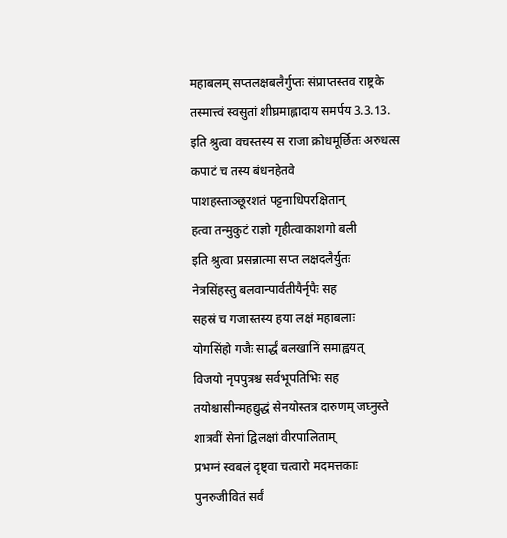महाबलम् सप्तलक्षबलैर्गुप्तः संप्राप्तस्तव राष्ट्रके
तस्मात्त्वं स्वसुतां शीघ्रमाह्लादाय समर्पय 3.3.13.
इति श्रुत्वा वचस्तस्य स राजा क्रोधमूर्छितः अरुधत्स कपाटं च तस्य बंधनहेतवे
पाशहस्ताञ्छूरशतं पट्टनाधिपरक्षितान्
हत्वा तन्मुकुटं राज्ञो गृहीत्वाकाशगो बली
इति श्रुत्वा प्रसन्नात्मा सप्त लक्षदलैर्युतः
नेत्रसिंहस्तु बलवान्पार्वतीयैर्नृपैः सह
सहस्रं च गजास्तस्य हया लक्षं महाबलाः
योगसिंहो गजैः सार्द्धं बलखानिं समाह्वयत्
विजयो नृपपुत्रश्च सर्वभूपतिभिः सह
तयोश्चासीन्महद्युद्धं सेनयोस्तत्र दारुणम् जघ्नुस्ते शात्रवीं सेनां द्विलक्षां वीरपालिताम्
प्रभग्नं स्वबलं दृष्ट्वा चत्वारो मदमत्तकाः पुनरुजीवितं सर्वं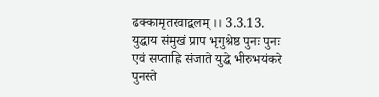ढक्कामृतरवाद्बलम् ।। 3.3.13.
युद्धाय संमुखं प्राप भृगुश्रेष्ठ पुनः पुनः
एवं सप्ताह्नि संजाते युद्धे भीरुभयंकरे
पुनस्ते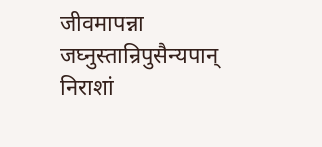जीवमापन्ना जघ्नुस्तान्रिपुसैन्यपान् निराशां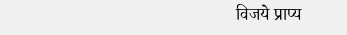विजये प्राप्य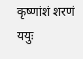कृष्णांशं शरणं ययुः